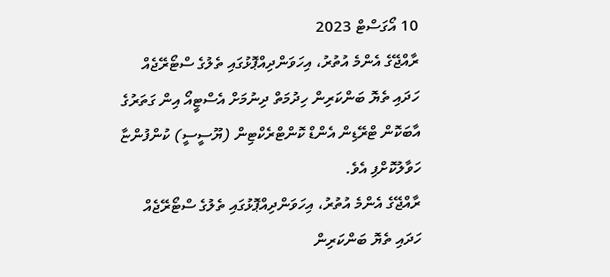10 އޯގަސްޓް 2023
ރާއްޖޭގެ އެންމެ އުތުރު، އިހަވަންދިއްޕޮޅުގައި ތެލުގެ ސްޓޯރޭޖެއް ހަދައި ތެޔޮ ބަންކަރިން ހިދުމަތް ދިނުމަށް އެސްޓީއޯ އިން ގަތަރުގެ އާބަކޮން ޓްރޭޑިން އެންޑް ކޮންޓްރެކްޓިން (ޔޫސީސީ) ކުންފުންޏާ ހަވާލުކޮށްފި އެވެ.
ރާއްޖޭގެ އެންމެ އުތުރު، އިހަވަންދިއްޕޮޅުގައި ތެލުގެ ސްޓޯރޭޖެއް ހަދައި ތެޔޮ ބަންކަރިން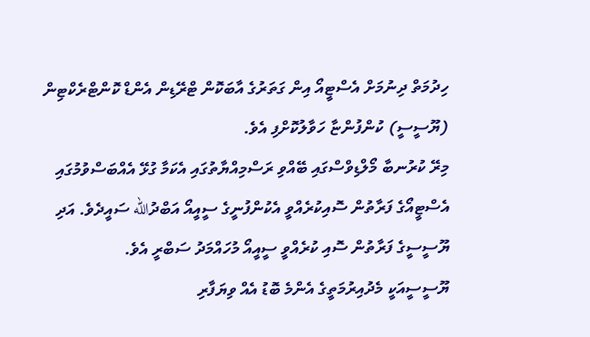ހިދުމަތް ދިނުމަށް އެސްޓީއޯ އިން ގަތަރުގެ އާބަކޮން ޓްރޭޑިން އެންޑް ކޮންޓްރެކްޓިން (ޔޫސީސީ) ކުންފުންޏާ ހަވާލުކޮށްފި އެވެ.
މިރޭ ކުރުނބާ މޯލްޑިވްސްގައި ބޭއްވި ރަސްމިއްޔާތުގައި އެކަމާ ގުޅޭ އެއްބަސްވުމުގައި އެސްޓީއޯގެ ފަރާތުން ސޮއިކުރެއްވީ އެކުންފުނީގެ ސީއީއޯ އަބްދުالله ސައީދެވެ. އަދި ޔޫސީސީގެ ފަރާތުން ސޮއި ކުރެއްވީ ސީއީއޯ މުހައްމަދު ސަބްރީ އެވެ.
ޔޫސީސީއަކީ މެދުއިރުމަތީގެ އެންމެ ބޮޑު އެއް ވިޔަފާރި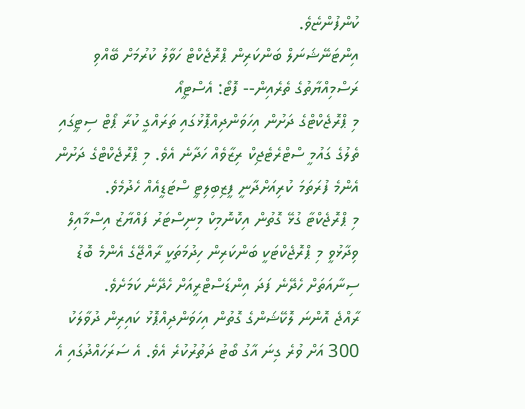ކުންފުންޏެވެ.
އިންޓަނޭޝަނަލް ބަންކަރިން ޕްރޮޖެކްޓް ހަވާލު ކުރުމަށް ބޭއްވި ރަސްމިއްޔާތުގެ ތެރެއިން-- ފޮޓޯ: އެސްޓީއޯ
މި ޕްރޮޖެކްޓްގެ ދަށުން އިހަވަންދިއްޕޮޅުގައި ތަރައްގީ ކުރާ ޕޯޓް ސިޓީގައި ތެލުގެ ގައުމީ ސްޓްރެޓެޖިކް ރިޒާވެއް ހަދާނެ އެވެ. މި ޕްރޮޖެކްޓްގެ ދަށުން އެންމެ ފުރަތަމަ ކުރިއަށްދާނީ ފީޒިބިލިޓީ ސްޓަޑީއެއް ހެދުމެވެ.
މި ޕްރޮޖެކްޓާ ގުޅޭ ގޮތުން އިކޮނޮމިކް މިނިސްޓަރު ފައްޔާޒު އިސްމާއިލް ވިދާޅުވީ މި ޕްރޮޖެކްޓަކީ ބަންކަރިން ހިދުމަތަކީ ރާއްޖޭގެ އެންމެ ބޮޑު ސިނާއަތަށް ހެދޭނެ ފަދަ އިންޑަސްޓްރީއަށް ހެދޭނެ ކަމަށެވެ.
ރާއްޖެ އޮންނަ ލޮކޭޝަންގެ ގޮތުން އިހަވަންދިއްޕޮޅު ކައިރިން ދުވާލަކު 300 އަށް ވުރެ ގިނަ އާގު ބޯޓު ދަތުރުކުރެ އެވެ. އެ ސަރަހައްދުގައި އެ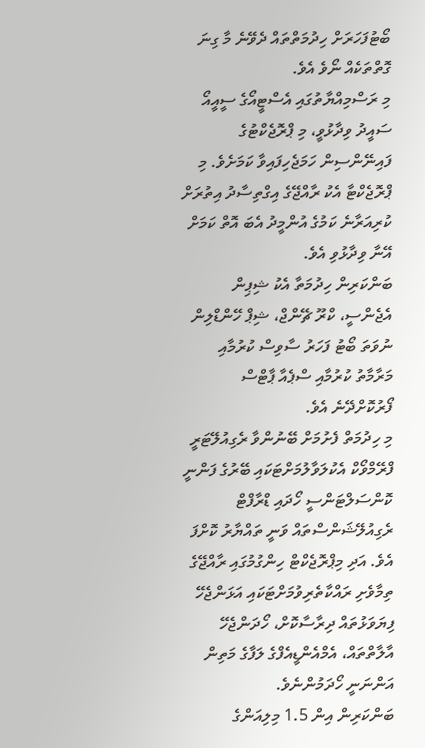ބޯޓުފަހަރަށް ހިދުމަތްތައް ދެވޭނެ މާ ގިނަ ގޮތްތަކެއް ނޯވެ އެވެ.
މި ރަސްމިއްޔާތުގައި އެސްޓީއޯގެ ސީއީއޯ ސައީދު ވިދާޅުވީ، މި ޕްރޮޖެކްޓުގެ ފައިނޭންސިން ހަމަޖެހިފައިވާ ކަމަށެވެ. މި ޕްރޮޖެކްޓާ އެކު ރާއްޖޭގެ އިގްތިސާދު އިތުރަށް ކުރިއަރާނެ ކަމުގެ އުންމީދު އެބަ އޮތް ކަމަށް އޭނާ ވިދާޅުވި އެވެ.
ބަންކަރިން ހިދުމަތާ އެކު ޝިޕިން އެޖެންސީ، ކްރޫ ޗޭންޖް، ޝިޕް ހޭންޑްލިން ނުވަތަ ބޯޓު ފަހަރު ސާވިސް ކުރުމާއި މަރާމާތު ކުރުމާއި ސްޕެއާ ޕާޓްސް ފޯރުކޮށްދޭނެ އެވެ.
މި ހިދުމަތް ފެށުމަށް ބޭނުންވާ ރެގިއުލޭޓަރީ ފްރޭމްވޯކް އެކުލަވާލުމަށްޓަކައި ބޭރުގެ ފަންނީ ކޮންސަލްޓަންސީ ހޯދައި ޑްރާފްޓް ރެގިއުލޭޝަންސްތައް ވަނީ ތައްޔާރު ކޮށްފަ އެވެ. އަދި މިޕްރޮޖެކްޓް ހިންގުމުގައި ރާއްޖޭގެ ތިމާވެށި ރައްކާތެރިވުމަށްޓަކައި އަޅަންޖެހޭ ފިޔަވަޅުތައް ދިރާސާކޮށް، ހޯދަންޖެހޭ އާލާތްތައް، އެމްއެންޑީއެފްގެ ލަފާގެ މަތިން އަންނަނީ ހޯދަމުންނެވެ.
ބަންކަރިން އިން 1.5 މިލިއަންގެ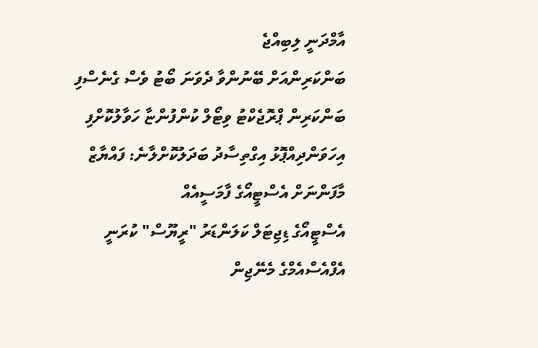އާމްދަނީ ލިބިއްޖެ
ބަންކަރިންއަށް ބޭނުންވާ ދެވަނަ ބޯޓު ވެސް ގެނެސްފި
ބަންކަރިން ޕްރޮޖެކްޓު ވިޓޯލް ކުންފުންޏާ ހަވާލުކޮށްފި
އިހަވަންދިއްޕޮޅު އިގްތިސާދު ބަދަލުކޮށްލާނެ: ފައްޔާޒް
މާފަންނަށް އެސްޓީއޯގެ ފާމަސީއެއް
އެސްޓީއޯގެ ޑިޖިޓަލް ކަލަންޑަރު "ރީޔޫސް" ކުރަނީ
އެފްއެސްއެމްގެ މެނޭޖިން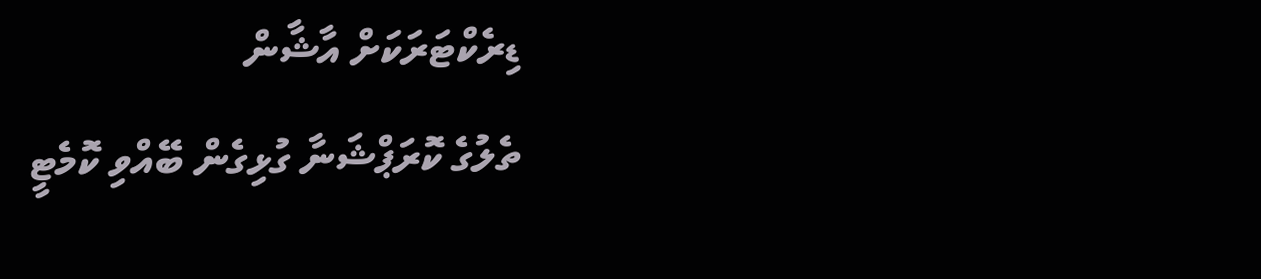ޑިރެކްޓަރަކަށް އާޝާން
ތެލުގެ ކޮރަޕްޝަނާ ގުޅިގެން ބޭއްވި ކޮމެޓީ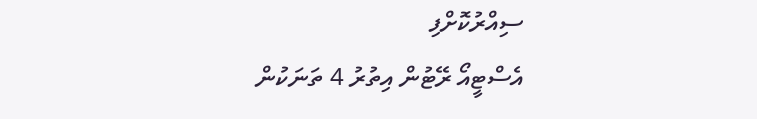ސިއްރުކޮށްފި
އެސްޓީއޯ ރޭޓުން އިތުރު 4 ތަނަކުން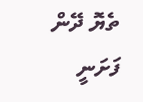ތެޔޮ ދޭން ފަށަނީ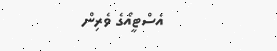އެސްޓީއޯގެ ވެރިން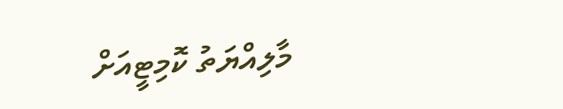މާލިއްޔަތު ކޮމިޓީއަށް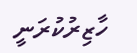ހާޒިރުކުރަނީ